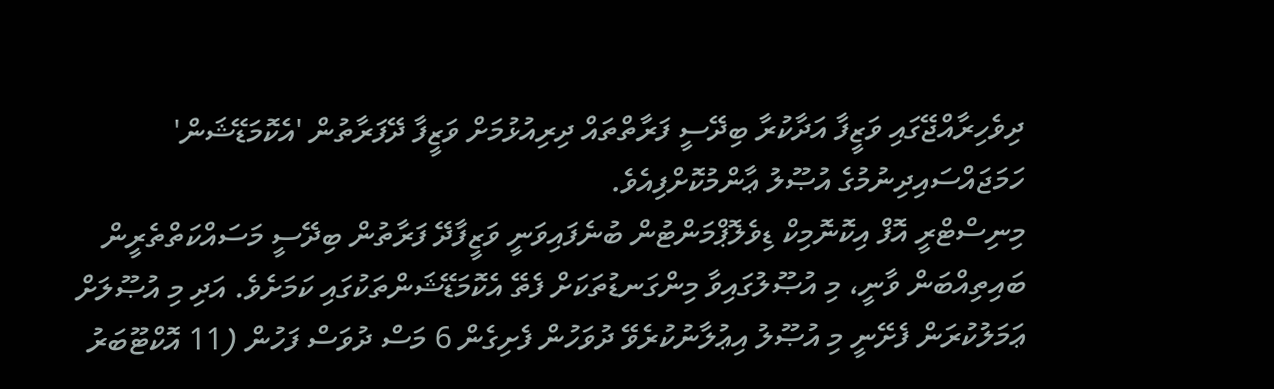ދިވެހިރާއްޖޭގައި ވަޒީފާ އަދާކުރާ ބިދޭސީ ފަރާތްތައް ދިރިއުޅުމަށް ވަޒީފާ ދޭފަރާތުން 'އެކޮމަޑޭޝަން' ހަމަޖައްސައިދިނުމުގެ އުޞޫލު ޢާންމުކޮށްފިއެވެ.
މިނިސްޓްރީ އޮފް އިކޮނޮމިކް ޑިވެލޮޕްމަންޓުން ބުނެފައިވަނީ ވަޒީފާދޭ ފަރާތުން ބިދޭސީ މަސައްކަތްތެރީން ބައިތިއްބަން ވާނީ، މި އުޞޫލުގައިވާ މިންގަނޑުތަކަށް ފެތޭ އެކޮމަޑޭޝަންތަކުގައި ކަމަށެވެ. އަދި މި އުޞޫލަށް ޢަމަލުކުރަން ފެށޭނީ މި އުޞޫލު އިޢުލާނުކުރެވޭ ދުވަހުން ފެށިގެން 6 މަސް ދުވަސް ފަހުން (11 އޮކްޓޫބަރު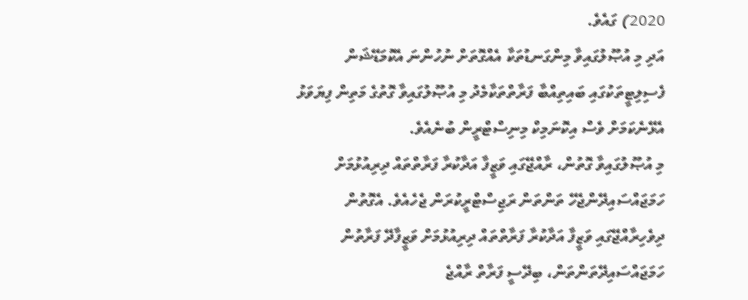2020) ގައެވެ.
އަދި މި އުޞޫލުގައިވާ މިންގަނޑުތަކާ އެއްގޮތަށް ނުހުންނަ އެކޮމަޑޭޝަން ފެސިލިޓީތަކުގައި ބައިތިއްބާ ފަރާތްތަކާމެދު މި އުޞޫލުގައިވާ ގޮތުގެ މަތިން ފިޔަވަޅު އެޅޭނެކަމަށް ވެސް އިކޮނަމިކް މިނިސްޓްރީން ބުނެއެވެ.
މި އުޞޫލުގައިވާ ގޮތުން، ރާއްޖޭގައި ވަޒީފާ އަދާކުރާ ފަރާތްތައް ދިރިއުޅުމަށް ހަމަޖައްސައިދޭންޖެހޭ ތަންތަން ރަޖިސްޓްރީކުރަން ޖެހެއެވެ. އެގޮތުން ދިވެހިރާއްޖޭގައި ވަޒީފާ އަދާކުރާ ފަރާތްތައް ދިރިއުޅުމަށް ވަޒީފާދޭ ފަރާތުން ހަމަޖައްސައިދޭތަންތަން، ބިދޭސީ ފަރާތް ރާއްޖެ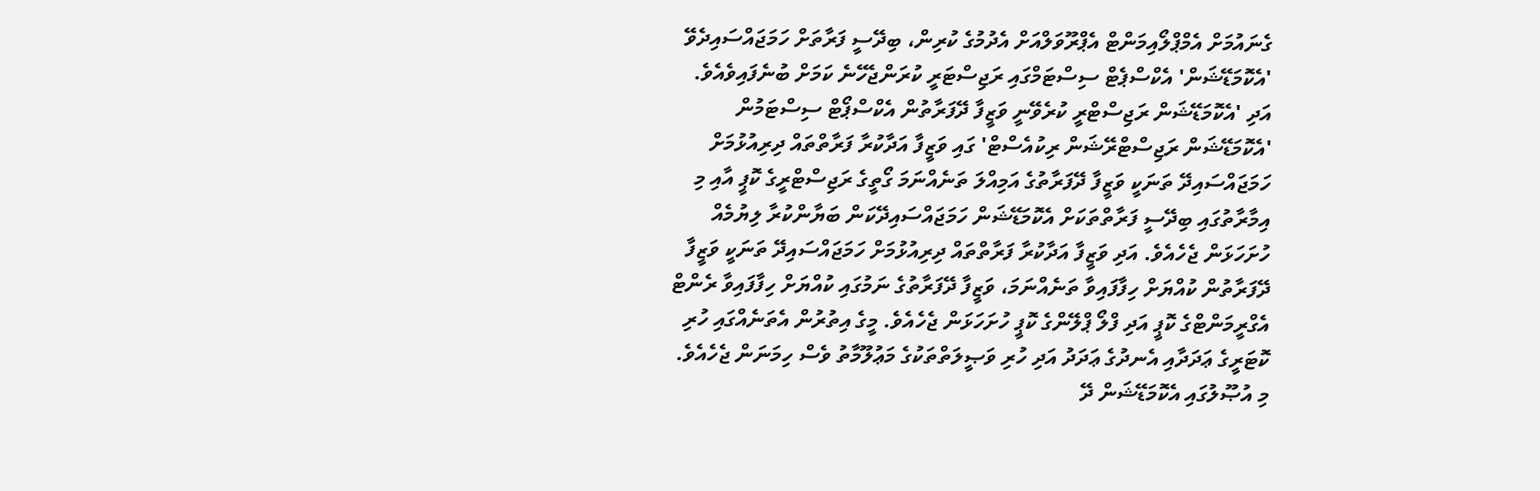ގެނައުމަށް އެމްޕްލޯއިމަންޓް އެޕްރޫވަލްއަށް އެދުމުގެ ކުރިން، ބިދޭސީ ފަރާތަށް ހަމަޖައްސައިދެވޭ 'އެކޮމަޑޭޝަން' އެކްސްޕެޓް ސިސްޓަމްގައި ރަޖިސްޓަރީ ކުރަންޖެހޭނެ ކަމަށް ބުނެފައިވެއެވެ.
އަދި 'އެކޮމަޑޭޝަން ރަޖިސްޓްރީ ކުރެވޭނީ ވަޒީފާ ދޭފަރާތުން އެކްސްޕޯޓް ސިސްޓަމުން 'އެކޮމަޑޭޝަން ރަޖިސްޓްރޭޝަން ރިކުއެސްޓް' ގައި ވަޒީފާ އަދާކުރާ ފަރާތްތައް ދިރިއުޅުމަށް ހަމަޖައްސައިދޭ ތަނަކީ ވަޒީފާ ދޭފަރާތުގެ އަމިއްލަ ތަނެއްނަމަ ގޯތީގެ ރަޖިސްޓްރީގެ ކޮޕީ އާއި މި އިމާރާތުގައި ބިދޭސީ ފަރާތްތަކަށް އެކޮމަޑޭޝަން ހަމަޖައްސައިދޭކަން ބަޔާންކުރާ ލިޔުމެއް ހުށަހަޅަން ޖެހެއެވެ. އަދި ވަޒީފާ އަދާކުރާ ފަރާތްތައް ދިރިއުޅުމަށް ހަމަޖައްސައިދޭ ތަނަކީ ވަޒީފާ ދޭފަރާތުން ކުއްޔަށް ހިފާފައިވާ ތަނެއްނަމަ، ވަޒީފާ ދޭފަރާތުގެ ނަމުގައި ކުއްޔަށް ހިފާފައިވާ ރެންޓް އެގްރީމަންޓްގެ ކޮޕީ އަދި ފްލޯ ޕްލޭންގެ ކޮޕީ ހުށަހަޅަން ޖެހެއެވެ. މީގެ އިތުރުން އެތަނެއްގައި ހުރި ކޮޓަރީގެ ޢަދަދާއި އެނދުގެ ޢަދަދު އަދި ހުރި ވަޞީލަތްތަކުގެ މަޢުލޫމާތު ވެސް ހިމަނަން ޖެހެއެވެ.
މި އުޞޫލުގައި އެކޮމަޑޭޝަން ދޭ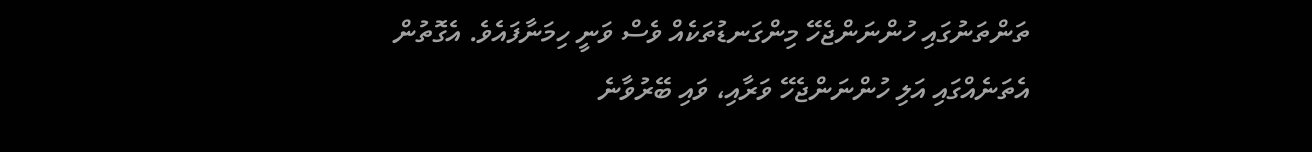ތަންތަނުގައި ހުންނަންޖެހޭ މިންގަނޑުތަކެއް ވެސް ވަނީ ހިމަނާފައެވެ. އެގޮތުން އެތަނެއްގައި އަލި ހުންނަންޖެހޭ ވަރާއި، ވައި ބޭރުވާނެ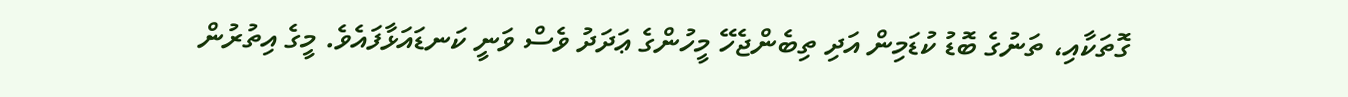ގޮތަކާއި، ތަނުގެ ބޮޑު ކުޑަމިން އަދި ތިބެންޖެހޭ މީހުންގެ ޢަދަދު ވެސް ވަނީ ކަނޑައަޅާފައެވެ. މީގެ އިތުރުން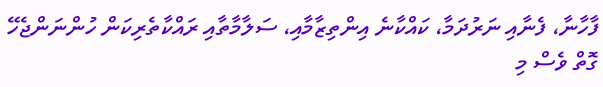ފާހާނާ، ފެނާއި ނަރުދަމާ، ކައްކާނެ އިންތިޒާމާއި، ސަލާމާތާއި ރައްކާތެރިކަން ހުންނަންޖެހޭ ގޮތް ވެސް މި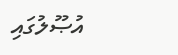އުޞޫލުގައި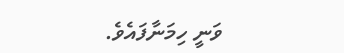ވަނީ ހިމަނާފައެވެ.